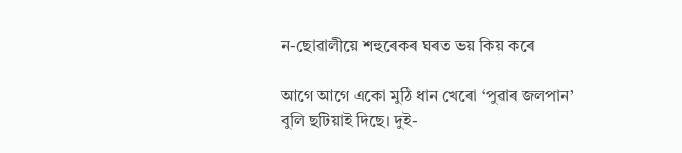ন-ছোৱালীয়ে শহুৰেকৰ ঘৰত ভয় কিয় কৰে

আগে আগে একো মুঠি ধান খেৰো ‘পুৱাৰ জলপান’ বুলি ছটিয়াই দিছে। দুই-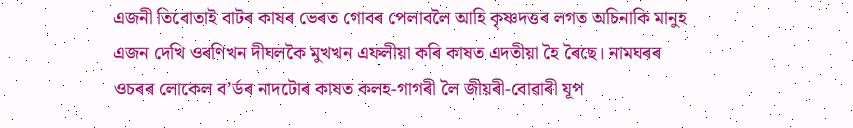এজনী তিৰোতাই বাটৰ কাষৰ ভেৰত গোবৰ পেলাবলৈ আহি কৃষ্ণদত্তৰ লগত অচিনাকি মানুহ এজন দেখি ওৰণিখন দীঘলকৈ মুখখন এফলীয়া কৰি কাষত এদতীয়া হৈ ৰৈছে। নামঘৰৰ ওচৰৰ লোকেল ব’ৰ্ডৰ নাদটোৰ কাষত কলহ-গাগৰী লৈ জীয়ৰী-বোৱাৰী যূপ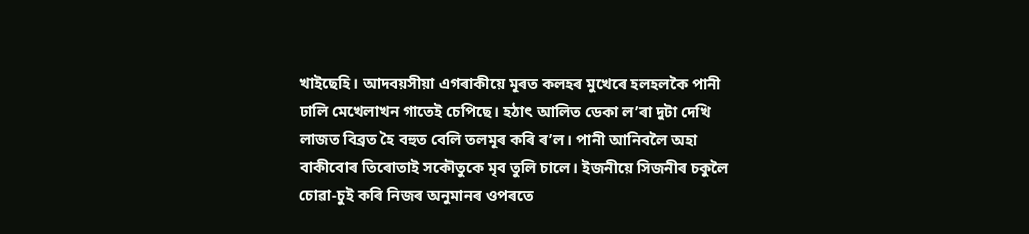খাইছেহি। আদবয়সীয়া এগৰাকীয়ে মূৰত কলহৰ মুখেৰে হলহলকৈ পানী ঢালি মেখেলাখন গাতেই চেপিছে। হঠাৎ আলিত ডেকা ল’ৰা দুটা দেখি লাজত বিব্রত হৈ বহুত বেলি তলমূৰ কৰি ৰ’ল। পানী আনিবলৈ অহা বাকীবোৰ তিৰোতাই সকৌতুকে মৃব তুলি চালে। ইজনীয়ে সিজনীৰ চকুলৈ চোৱা-চুই কৰি নিজৰ অনুমানৰ ওপৰতে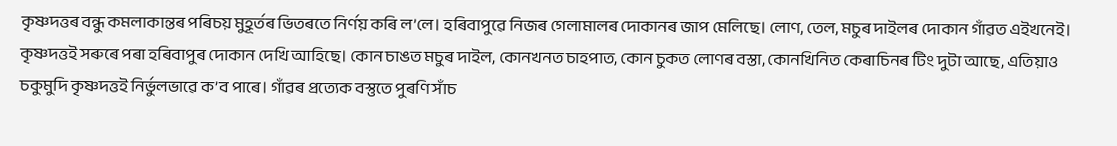কৃষ্ণদত্তৰ বন্ধু কমলাকান্তৰ পৰিচয় মুহূৰ্তৰ ভিতৰতে নিৰ্ণয় কৰি ল’লে। হৰিবাপুৱে নিজৰ গেলামালৰ দোকানৰ জাপ মেলিছে। লোণ, তেল, মচুৰ দাইলৰ দোকান গাঁৱত এইখনেই। কৃষ্ণদত্তই সৰুৰে পৰা হৰিবাপুৰ দোকান দেখি আহিছে। কোন চাঙত মচুৰ দাইল, কোনখনত চাহপাত, কোন চুকত লোণৰ বস্তা, কোনখিনিত কেৰাচিনৰ টিং দুটা আছে, এতিয়াও চকুমুদি কৃষ্ণদত্তই নির্ভুলভাৱে ক’ব পাৰে। গাঁৱৰ প্ৰত্যেক বস্তুতে পুৰণি সাঁচ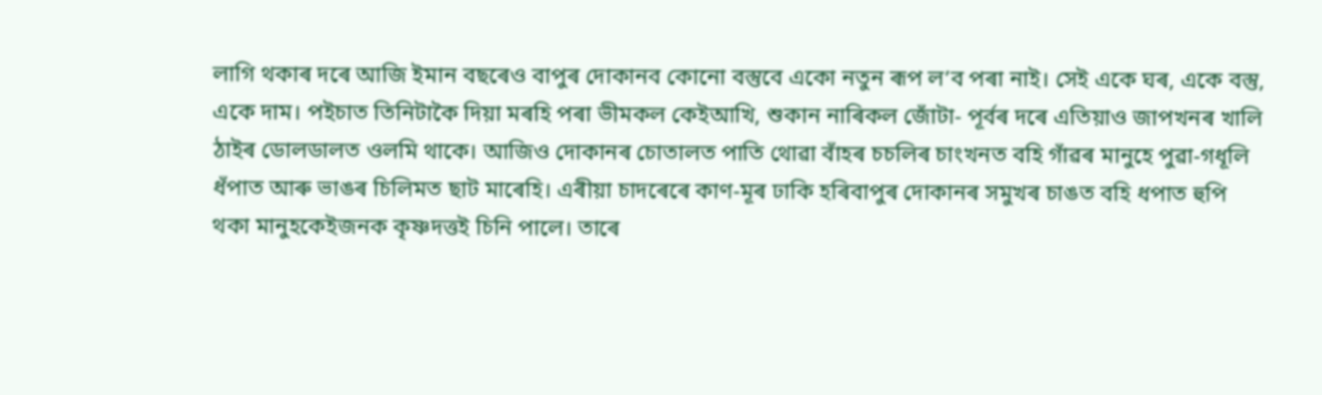লাগি থকাৰ দৰে আজি ইমান বছৰেও বাপুৰ দোকানব কোনো বস্তুবে একো নতুন ৰূপ ল’ব পৰা নাই। সেই একে ঘৰ, একে বস্তু, একে দাম। পইচাত তিনিটাকৈ দিয়া মৰহি পৰা ভীমকল কেইআখি, শুকান নাৰিকল জোঁটা- পূৰ্বৰ দৰে এতিয়াও জাপখনৰ খালি ঠাইৰ ডোলডালত ওলমি থাকে। আজিও দোকানৰ চোতালত পাতি থোৱা বাঁহৰ চচলিৰ চাংখনত বহি গাঁৱৰ মানুহে পুৱা-গধূলি ধঁপাত আৰু ভাঙৰ চিলিমত ছাট মাৰেহি। এৰীয়া চাদৰেৰে কাণ-মূৰ ঢাকি হৰিবাপুৰ দোকানৰ সমুখৰ চাঙত বহি ধপাত হুপি থকা মানুহকেইজনক কৃষ্ণদত্তই চিনি পালে। তাৰে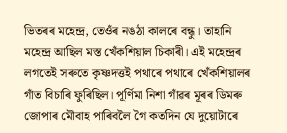ভিতৰৰ মহেন্দ্ৰ, তেওঁৰ নঙঠা কালৰে বন্ধু। তাহানি মহেন্দ্র আছিল মস্ত খেঁকশিয়াল চিকাৰী। এই মহেন্দ্ৰৰ লগতেই সৰুতে কৃষ্ণদত্তই পথাৰে পথাৰে খেঁকশিয়ালৰ গাঁত বিচাৰি ফুৰিছিল। পূর্ণিমা নিশা গাঁৱৰ মূৰৰ ডিমৰু জোপাৰ মৌবাহ পাৰিবলৈ গৈ কতদিন যে দুয়োটাৰে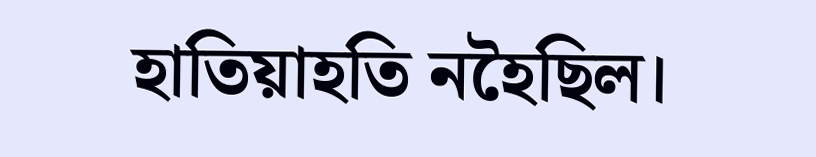হাতিয়াহতি নহৈছিল।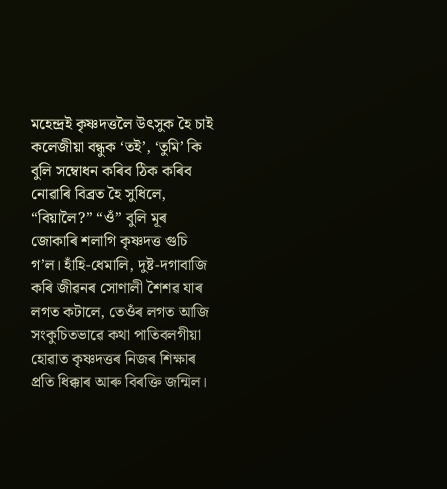মহেন্দ্রই কৃষ্ণদত্তলৈ উৎসুক হৈ চাই কলেজীয়া বন্ধুক ‘তই’, ‘তুমি’ কি বুলি সম্বোধন কৰিব ঠিক কৰিব নোৱাৰি বিব্রত হৈ সুধিলে, “বিয়ালৈ?” “ওঁ” বুলি মূৰ জোকাৰি শলাগি কৃষ্ণদত্ত গুচি গ’ল। হাঁহি-ধেমালি, দুষ্ট-দগাবাজি কৰি জীৱনৰ সোণালী শৈশৱ যাৰ লগত কটালে, তেওঁৰ লগত আজি সংকুচিতভাৱে কথা পাতিবলগীয়া হোৱাত কৃষ্ণদত্তৰ নিজৰ শিক্ষাৰ প্ৰতি ধিক্কাৰ আৰু বিৰক্তি জন্মিল।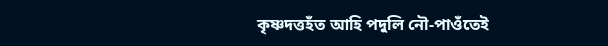কৃষ্ণদত্তহঁত আহি পদুলি নৌ-পাওঁতেই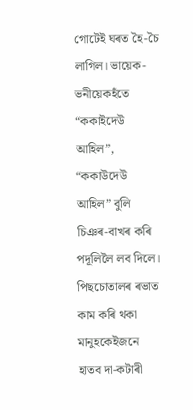গোটেই ঘৰত হৈ-চৈ লাগিল। ভায়েক-ভনীয়েকহঁতে “ককাইদেউ আহিল”, “ককাউদেউ আহিল” বুলি চিঞৰ-বাখৰ কৰি পদূলিলৈ লব দিলে। পিছচোতালৰ ৰভাত কাম কৰি থকা মানুহকেইজনে হাতব দা-কটাৰী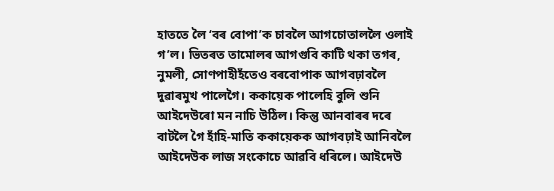হাততে লৈ ‘বৰ বোপা’ক চাবলৈ আগচোতাললৈ ওলাই গ’ল। ভিতৰত তামোলৰ আগগুবি কাটি থকা তগৰ, নুমলী, সোণপাহীহঁতেও বৰবোপাক আগবঢ়াবলৈ দুৱাৰমুখ পালেগৈ। ককায়েক পালেহি বুলি শুনি আইদেউৰো মন নাচি উঠিল। কিন্তু আনবাৰৰ দৰে বাটলৈ গৈ হাঁহি-মাতি ককায়েকক আগবঢ়াই আনিবলৈ আইদেউক লাজ সংকোচে আৱবি ধৰিলে। আইদেউ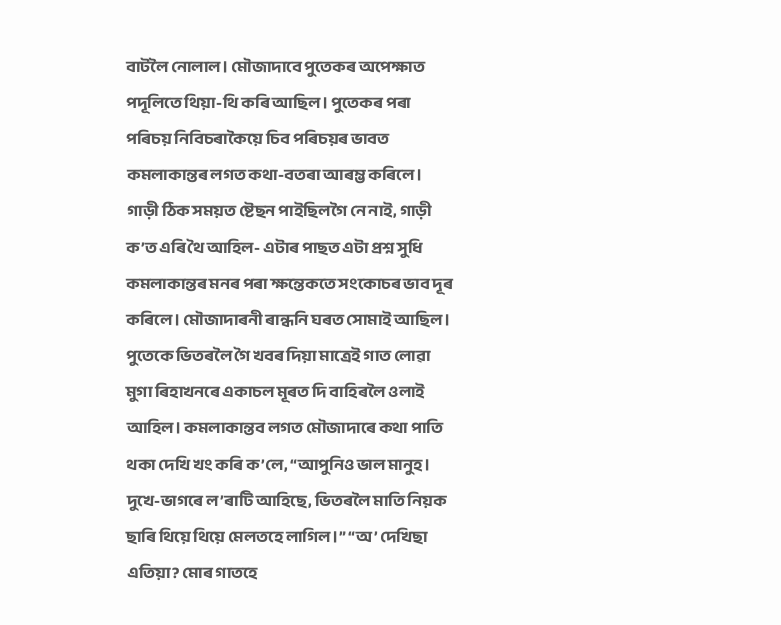বাটলৈ নোলাল। মৌজাদাবে পুতেকৰ অপেক্ষাত পদূলিতে থিয়া-থি কৰি আছিল। পুতেকৰ পৰা পৰিচয় নিবিচৰাকৈয়ে চিব পৰিচয়ৰ ভাবত কমলাকান্তৰ লগত কথা-বতৰা আৰম্ভ কৰিলে। গাড়ী ঠিক সময়ত ষ্টেছন পাইছিলগৈ নে নাই, গাড়ী ক’ত এৰি থৈ আহিল- এটাৰ পাছত এটা প্রশ্ন সুধি কমলাকান্তৰ মনৰ পৰা ক্ষন্তেকতে সংকোচৰ ভাব দূৰ কৰিলে। মৌজাদাৰনী ৰান্ধনি ঘৰত সোমাই আছিল। পুতেকে ভিতৰলৈ গৈ খবৰ দিয়া মাত্রেই গাত লোৱা মুগা ৰিহাখনৰে একাচল মূৰত দি বাহিৰলৈ ওলাই আহিল। কমলাকান্তব লগত মৌজাদাৰে কথা পাতি থকা দেখি খং কৰি ক’লে, “আপুনিও ভাল মানুহ। দুখে-ভাগৰে ল’ৰাটি আহিছে, ভিতৰলৈ মাতি নিয়ক ছাৰি থিয়ে থিয়ে মেলতহে লাগিল।” “অ’ দেখিছা এতিয়া? মোৰ গাতহে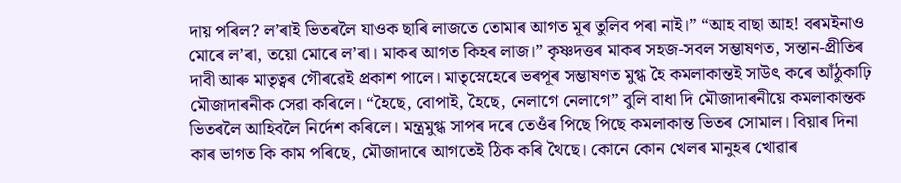দায় পৰিল? ল’ৰাই ভিতৰলৈ যাওক ছাৰি লাজতে তোমাৰ আগত মূৰ তুলিব পৰা নাই।” “আহ বাছা আহ! বৰমইনাও মোৰে ল’ৰা, তয়ো মোৰে ল’ৰা। মাকৰ আগত কিহৰ লাজ।” কৃষ্ণদত্তৰ মাকৰ সহজ-সবল সম্ভাষণত, সন্তান-প্রীতিৰ দাবী আৰু মাতৃত্বৰ গৌৰৱেই প্রকাশ পালে। মাতৃস্নেহেৰে ভৰপূৰ সম্ভাষণত মুগ্ধ হৈ কমলাকান্তই সাউৎ কৰে আঁঠুকাঢ়ি মৌজাদাৰনীক সেৱা কৰিলে। “হৈছে, বোপাই, হৈছে, নেলাগে নেলাগে” বুলি বাধা দি মৌজাদাৰনীয়ে কমলাকান্তক ভিতৰলৈ আহিবলৈ নিৰ্দেশ কৰিলে। মন্ত্রমুগ্ধ সাপৰ দৰে তেওঁৰ পিছে পিছে কমলাকান্ত ভিতৰ সোমাল। বিয়াৰ দিনা কাৰ ভাগত কি কাম পৰিছে, মৌজাদাৰে আগতেই ঠিক কৰি থৈছে। কোনে কোন খেলৰ মানুহৰ খোৱাৰ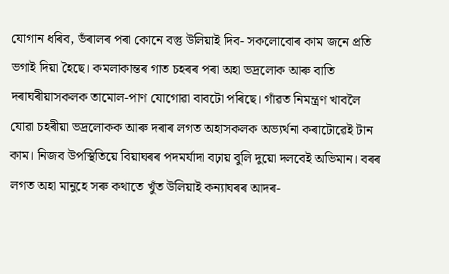যোগান ধৰিব, ভঁৰালৰ পৰা কোনে বস্তু উলিয়াই দিব- সকলোবোৰ কাম জনে প্রতি ভগাই দিয়া হৈছে। কমলাকান্তৰ গাত চহৰৰ পৰা অহা ভদ্রলোক আৰু বাতি দৰাঘৰীয়াসকলক তামোল-পাণ যোগোৱা বাবটো পৰিছে। গাঁৱত নিমন্ত্রণ খাবলৈ যোৱা চহৰীয়া ভদ্রলোকক আৰু দৰাৰ লগত অহাসকলক অভ্যর্থনা কৰাটোৱেই টান কাম। নিজব উপস্থিতিয়ে বিয়াঘৰৰ পদমর্যাদা বঢ়ায় বুলি দুয়ো দলবেই অভিমান। বৰৰ লগত অহা মানুহে সৰু কথাতে খুঁত উলিয়াই কন্যাঘৰৰ আদৰ-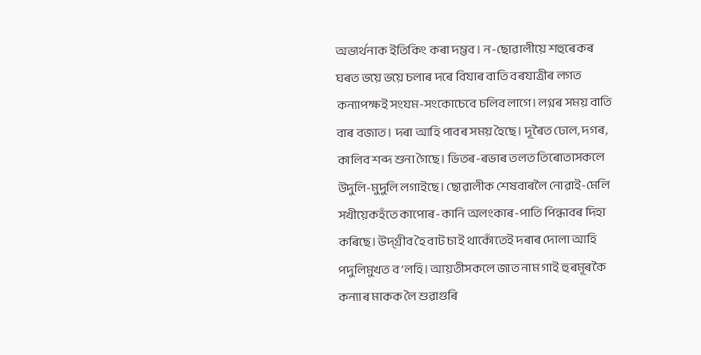অভ্যর্থনাক ইতিকিং কৰা দম্ভব। ন-ছোৱালীয়ে শহুৰেকৰ ঘৰত ভয়ে ভয়ে চলাৰ দৰে বিযাৰ বাতি বৰযাত্ৰীৰ লগত কন্যাপক্ষই সংযম-সংকোচেবে চলিব লাগে। লগ্নৰ সময় বাতি বাৰ বজাত। দৰা আহি পাবৰ সময় হৈছে। দূৰৈত ঢোল, দগৰ, কালিব শব্দ শুনা গৈছে। ভিতৰ-ৰভাৰ তলত তিৰোতাসকলে উদুলি-মুদুলি লগাইছে। ছোৱালীক শেষবাৰলৈ নোৱাই-মেলি সখীয়েকহঁতে কাপোৰ-কানি অলংকাৰ-পাতি পিন্ধাবৰ দিহা কৰিছে। উদ্‌গ্রীব হৈ বাট চাই থাকোঁতেই দৰাৰ দোলা আহি পদুলিমুখত ব’লহি। আয়তীসকলে জাত নাম গাই হুৰমূৰকৈ কন্যাৰ মাকক লৈ শুৱাগুৰি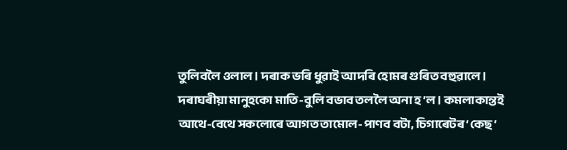তুলিবলৈ ওলাল। দৰাক ভৰি ধুৱাই আদৰি হোমৰ গুৰিত বহুৱালে। দৰাঘৰীয়া মানুহকো মাতি-বুলি বভাব তললৈ অনা হ’ল। কমলাকান্তই আথে-বেথে সকলোৰে আগত তামোল-পাণব বটা, চিগাৰেটৰ ‘কেছ’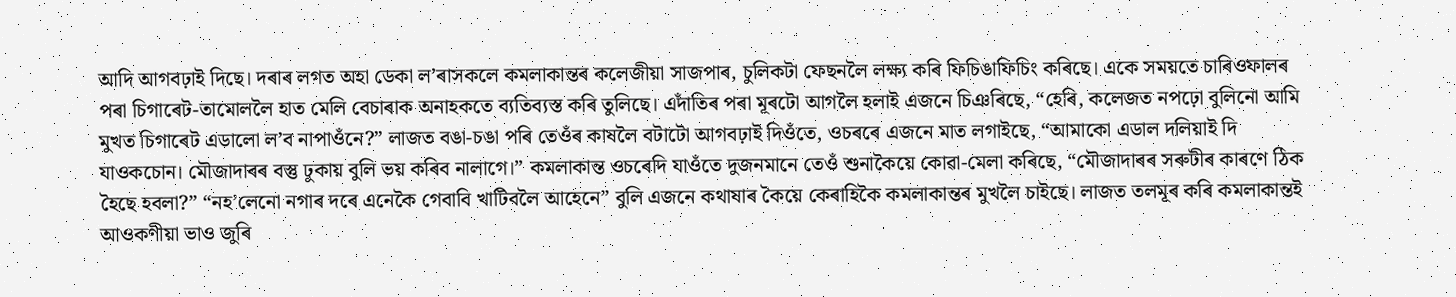আদি আগবঢ়াই দিছে। দৰাৰ লগত অহা ডেকা ল’ৰাসকলে কমলাকান্তৰ কলেজীয়া সাজপাৰ, চুলিকটা ফেছনলৈ লক্ষ্য কৰি ফিচিঙাফিচিং কৰিছে। একে সময়তে চাৰিওফালৰ পৰা চিগাৰেট-তামোললৈ হাত মেলি বেচাৰাক অনাহকতে ব্যতিব্যস্ত কৰি তুলিছে। এদাঁতিৰ পৰা মূৰটো আগলৈ হলাই এজনে চিঞৰিছে, “হেৰি, কলেজত নপঢ়ো বুলিনো আমি মুখত চিগাৰেট এডালো ল’ব নাপাওঁনে?” লাজত বঙা-চঙা পৰি তেওঁৰ কাষলৈ বটাটো আগবঢ়াই দিওঁতে, ওচৰৰে এজনে মাত লগাইছে, “আমাকো এডাল দলিয়াই দি যাওকচোন। মৌজাদাৰৰ বস্তু ঢুকায় বুলি ভয় কৰিব নালাগে।” কমলাকান্ত ওচৰেদি যাওঁতে দুজনমানে তেওঁ শুনাকৈয়ে কোৱা-মেলা কৰিছে, “মৌজাদাৰৰ সৰুটীৰ কাৰণে ঠিক হৈছে হবলা?” “নহ’লেনো নগাৰ দৰে এনেকৈ গেবাবি খাটিবলৈ আহেনে” বুলি এজনে কথাষাৰ কৈয়ে কেৰাহিকৈ কমলাকান্তৰ মুখলৈ চাইছে। লাজত তলমূৰ কৰি কমলাকান্তই আওকণীয়া ভাও জুৰি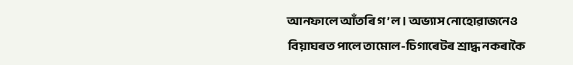আনফালে আঁতৰি গ’ল। অভ্যাস নোহোৱাজনেও বিয়াঘৰত পালে তামোল-চিগাৰেটৰ শ্রাদ্ধ নকৰাকৈ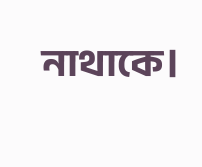নাথাকে।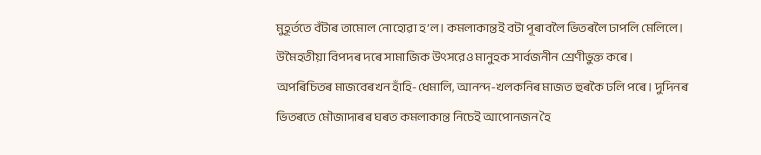মুহূৰ্ততে বঁটাৰ তামোল নোহোৱা হ’ল। কমলাকান্তই বটা পূৰাবলৈ ভিতৰলৈ ঢাপলি মেলিলে। উমৈহতীয়া বিপদৰ দৰে সামাজিক উৎসরেও মানুহক সার্বজনীন শ্রেণীভুক্ত কৰে। অপৰিচিতৰ মাজবেৰখন হাঁহি-ধেমালি, আনন্দ-খলকনিৰ মাজত হুৰকৈ ঢলি পৰে। দুদিনৰ ভিতৰতে মৌজাদাৰৰ ঘৰত কমলাকান্ত নিচেই আপোনজন হৈ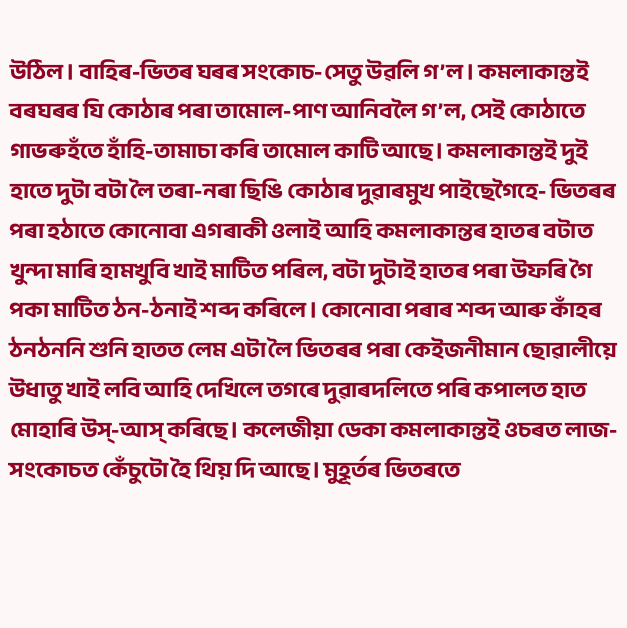উঠিল। বাহিৰ-ভিতৰ ঘৰৰ সংকোচ-সেতু উৱলি গ’ল। কমলাকান্তই বৰঘৰৰ যি কোঠাৰ পৰা তামোল-পাণ আনিবলৈ গ’ল, সেই কোঠাতে গাভৰুহঁতে হাঁহি-তামাচা কৰি তামোল কাটি আছে। কমলাকান্তই দুই হাতে দুটা বটা লৈ তৰা-নৰা ছিঙি কোঠাৰ দুৱাৰমুখ পাইছেগৈহে- ভিতৰৰ পৰা হঠাতে কোনোবা এগৰাকী ওলাই আহি কমলাকান্তৰ হাতৰ বটাত খুন্দা মাৰি হামখুবি খাই মাটিত পৰিল, বটা দুটাই হাতৰ পৰা উফৰি গৈ পকা মাটিত ঠন-ঠনাই শব্দ কৰিলে। কোনোবা পৰাৰ শব্দ আৰু কাঁহৰ ঠনঠননি শুনি হাতত লেম এটা লৈ ভিতৰৰ পৰা কেইজনীমান ছোৱালীয়ে উধাতু খাই লবি আহি দেখিলে তগৰে দুৱাৰদলিতে পৰি কপালত হাত মোহাৰি উস্-আস্ কৰিছে। কলেজীয়া ডেকা কমলাকান্তই ওচৰত লাজ-সংকোচত কেঁচুটো হৈ থিয় দি আছে। মুহূৰ্তৰ ভিতৰতে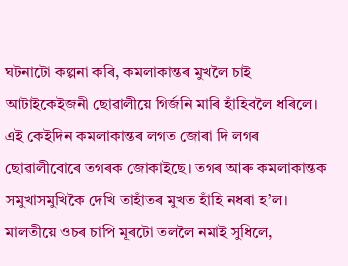ঘটনাটো কল্পনা কৰি, কমলাকান্তৰ মুখলৈ চাই আটাইকেইজনী ছোৱালীয়ে গির্জনি মাৰি হাঁহিবলৈ ধৰিলে। এই কেইদিন কমলাকান্তৰ লগত জোৰা দি লগৰ ছোৱালীবোৰে তগৰক জোকাইছে। তগৰ আৰু কমলাকান্তক সমুখাসমুখিকৈ দেখি তাহাঁতৰ মুখত হাঁহি নধৰা হ’ল। মালতীয়ে ওচৰ চাপি মূৰটো তললৈ নমাই সুধিলে,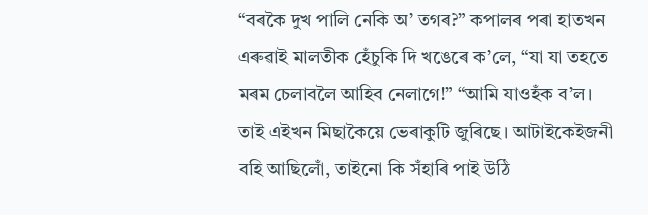“বৰকৈ দুখ পালি নেকি অ’ তগৰ?” কপালৰ পৰা হাতখন এৰুৱাই মালতীক হেঁচুকি দি খঙেৰে ক’লে, “যা যা তহতে মৰম চেলাবলৈ আহিব নেলাগে!” “আমি যাওহঁক ব’ল। তাই এইখন মিছাকৈয়ে ভেৰাকুটি জুৰিছে। আটাইকেইজনী বহি আছিলোঁ, তাইনো কি সঁহাৰি পাই উঠি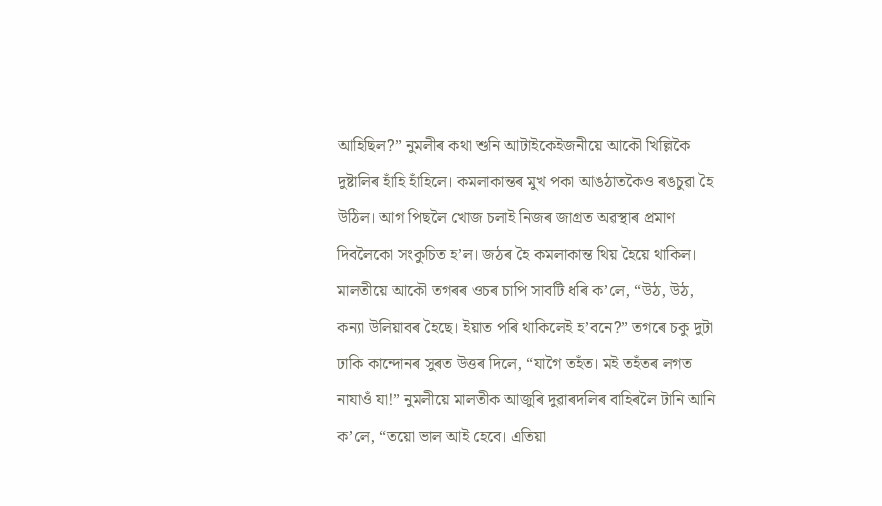আহিছিল?” নুমলীৰ কথা শুনি আটাইকেইজনীয়ে আকৌ খিল্লিকৈ দুষ্টালিৰ হাঁহি হাঁহিলে। কমলাকান্তৰ মুখ পকা আঙঠাতকৈও ৰঙচুৱা হৈ উঠিল। আগ পিছলৈ খোজ চলাই নিজৰ জাগ্ৰত অৱস্থাৰ প্রমাণ দিবলৈকো সংকুচিত হ’ল। জঠৰ হৈ কমলাকান্ত থিয় হৈয়ে থাকিল। মালতীয়ে আকৌ তগৰৰ ওচৰ চাপি সাবটি ধৰি ক’লে, “উঠ, উঠ, কন্যা উলিয়াবৰ হৈছে। ইয়াত পৰি থাকিলেই হ’বনে?” তগৰে চকু দুটা ঢাকি কান্দোনৰ সুৰত উত্তৰ দিলে, “যাগৈ তহঁত। মই তহঁতৰ লগত নাযাওঁ যা!” নুমলীয়ে মালতীক আজুৰি দুৱাৰদলিৰ বাহিৰলৈ টানি আনি ক’লে, “তয়ো ভাল আই হেবে। এতিয়া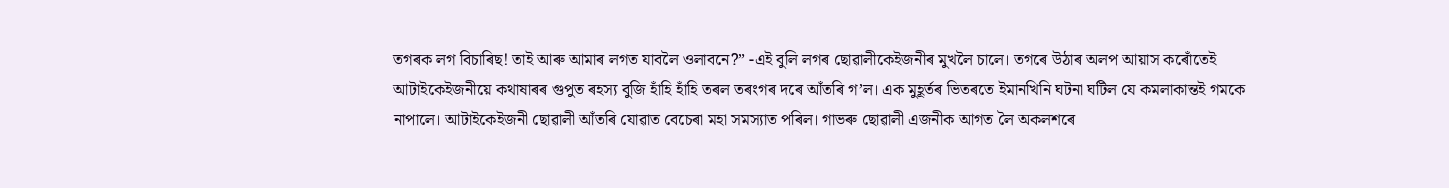তগৰক লগ বিচাৰিছ! তাই আৰু আমাৰ লগত যাবলৈ ওলাবনে?” -এই বুলি লগৰ ছোৱালীকেইজনীৰ মুখলৈ চালে। তগৰে উঠাৰ অলপ আয়াস কৰোঁতেই আটাইকেইজনীয়ে কথাষাৰৰ গুপুত ৰহস্য বুজি হাঁহি হাঁহি তৰল তৰংগৰ দৰে আঁতৰি গ’ল। এক মুহূৰ্তৰ ভিতৰতে ইমানখিনি ঘটনা ঘটিল যে কমলাকান্তই গমকে নাপালে। আটাইকেইজনী ছোৱালী আঁতৰি যোৱাত বেচেৰা মহা সমস্যাত পৰিল। গাভৰু ছোৱালী এজনীক আগত লৈ অকলশৰে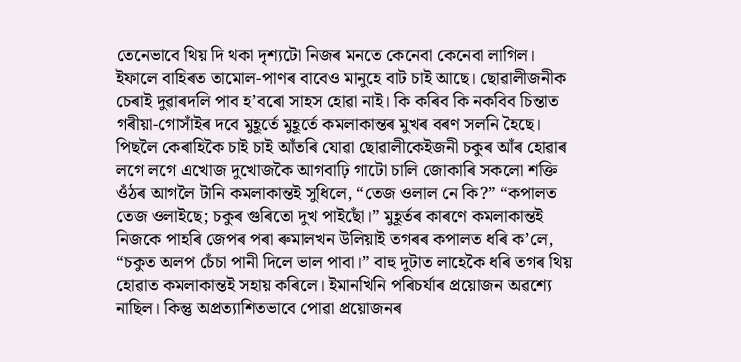তেনেভাবে থিয় দি থকা দৃশ্যটো নিজৰ মনতে কেনেবা কেনেবা লাগিল। ইফালে বাহিৰত তামোল-পাণৰ বাবেও মানুহে বাট চাই আছে। ছোৱালীজনীক চেৰাই দুৱাৰদলি পাব হ’বৰো সাহস হোৱা নাই। কি কৰিব কি নকবিব চিন্তাত গৰীয়া-গোসাঁইৰ দবে মুহূর্তে মুহূর্তে কমলাকান্তৰ মুখৰ বৰণ সলনি হৈছে। পিছলৈ কেৰাহিকৈ চাই চাই আঁতৰি যোৱা ছোৱালীকেইজনী চকুৰ আঁৰ হোৱাৰ লগে লগে এখোজ দুখোজকৈ আগবাঢ়ি গাটো চালি জোকাৰি সকলো শক্তি ওঁঠৰ আগলৈ টানি কমলাকান্তই সুধিলে, “তেজ ওলাল নে কি?” “কপালত তেজ ওলাইছে; চকুৰ গুৰিতো দুখ পাইছোঁ।” মুহূৰ্তৰ কাৰণে কমলাকান্তই নিজকে পাহৰি জেপৰ পৰা ৰুমালখন উলিয়াই তগৰৰ কপালত ধৰি ক’লে, “চকুত অলপ চেঁচা পানী দিলে ভাল পাবা।” বাহু দুটাত লাহেকৈ ধৰি তগৰ থিয় হোৱাত কমলাকান্তই সহায় কৰিলে। ইমানখিনি পৰিচৰ্যাৰ প্ৰয়োজন অৱশ্যে নাছিল। কিন্তু অপ্রত্যাশিতভাবে পোৱা প্রয়োজনৰ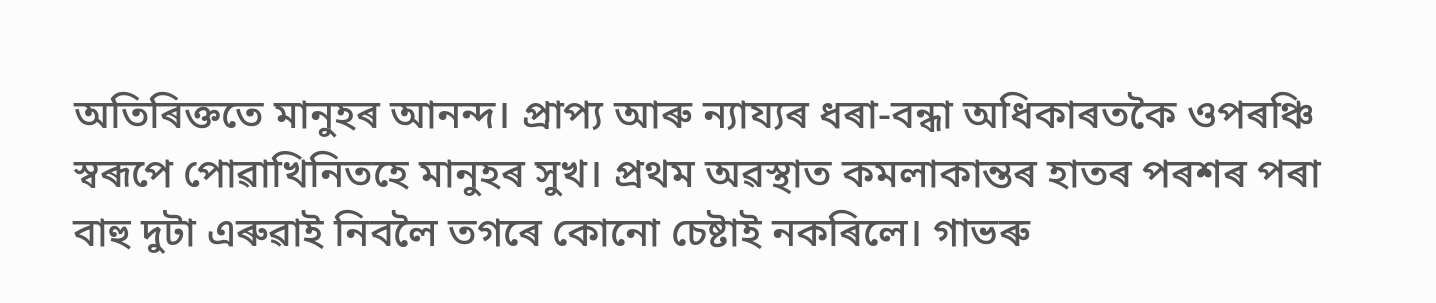অতিৰিক্ততে মানুহৰ আনন্দ। প্রাপ্য আৰু ন্যায্যৰ ধৰা-বন্ধা অধিকাৰতকৈ ওপৰঞ্চি স্বৰূপে পোৱাখিনিতহে মানুহৰ সুখ। প্রথম অৱস্থাত কমলাকান্তৰ হাতৰ পৰশৰ পৰা বাহু দুটা এৰুৱাই নিবলৈ তগৰে কোনো চেষ্টাই নকৰিলে। গাভৰু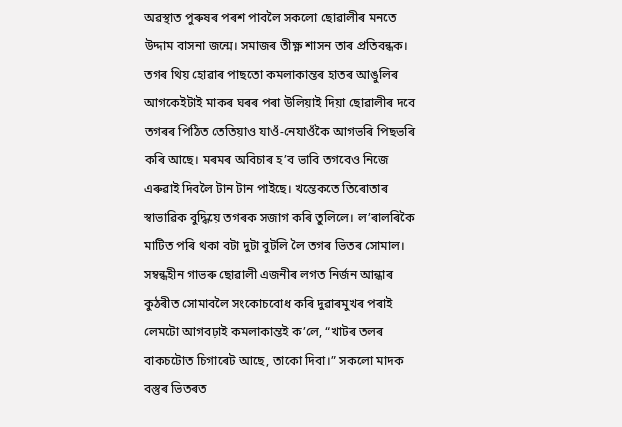অৱস্থাত পুৰুষৰ পৰশ পাবলৈ সকলো ছোৱালীৰ মনতে উদ্দাম বাসনা জন্মে। সমাজৰ তীক্ষ্ণ শাসন তাৰ প্রতিবন্ধক। তগৰ থিয় হোৱাৰ পাছতো কমলাকান্তৰ হাতৰ আঙুলিৰ আগকেইটাই মাকৰ ঘৰৰ পৰা উলিয়াই দিয়া ছোৱালীৰ দবে তগৰৰ পিঠিত তেতিয়াও যাওঁ-নেযাওঁকৈ আগভৰি পিছভৰি কৰি আছে। মৰমৰ অবিচাৰ হ’ব ভাবি তগবেও নিজে এৰুৱাই দিবলৈ টান টান পাইছে। খন্তেকতে তিৰোতাৰ স্বাভাৱিক বুদ্ধিয়ে তগৰক সজাগ কৰি তুলিলে। ল’ৰালৰিকৈ মাটিত পৰি থকা বটা দুটা বুটলি লৈ তগৰ ভিতৰ সোমাল। সম্বন্ধহীন গাভৰু ছোৱালী এজনীৰ লগত নির্জন আন্ধাৰ কুঠৰীত সোমাবলৈ সংকোচবোধ কৰি দুৱাৰমুখৰ পৰাই লেমটো আগবঢ়াই কমলাকান্তই ক’লে, “খাটৰ তলৰ বাকচটোত চিগাৰেট আছে, তাকো দিবা।” সকলো মাদক বস্তুৰ ভিতৰত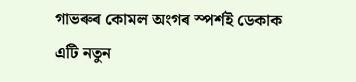গাভৰুৰ কোমল অংগৰ স্পর্শই ডেকাক এটি নতুন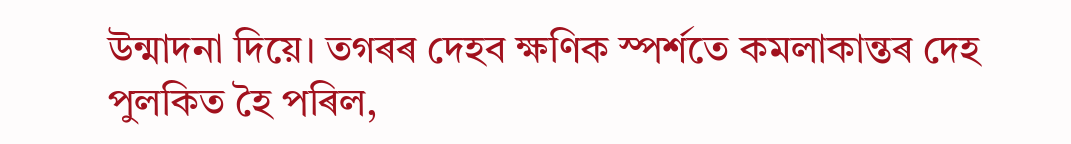উন্মাদনা দিয়ে। তগৰৰ দেহব ক্ষণিক স্পর্শতে কমলাকান্তৰ দেহ পুলকিত হৈ পৰিল,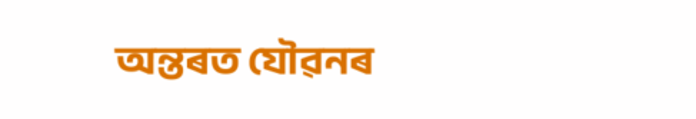অন্তৰত যৌৱনৰ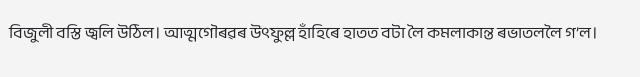বিজুলী বস্তি জ্বলি উঠিল। আত্মগৌৰৱৰ উৎফুল্ল হাঁহিৰে হাতত বটা লৈ কমলাকান্ত ৰভাতললৈ গ’ল।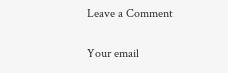Leave a Comment

Your email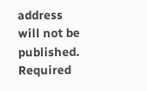address will not be published. Required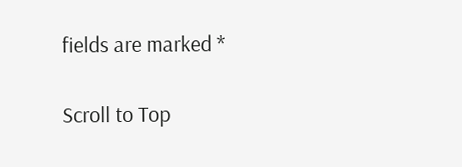fields are marked *

Scroll to Top